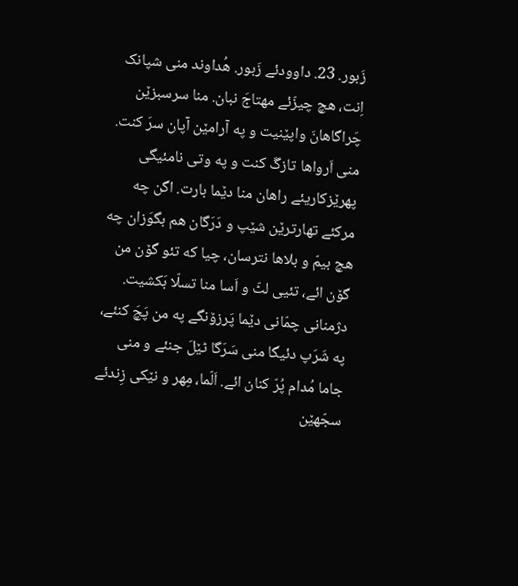زَبور. 23. داوودئے زَبور. هُداوند منی شپانک اِنت، هچ چیزّئے مهتاجَ نبان. منا سرسبزێن چَراگاهانَ واپێنیت و په آرامێن آپان سرَ کنت. منی اَرواها تازگَ کنت و په وتی نامئیگی پهرێزکاریئے راهان منا دێما بارت. اگن چه مرکئے تهارترێن شێپ و دَرَگان هم بگوَزان چه هچ بیمّ و بلاها نترسان، چیا که تئو گۆن من گۆن ائے، تئیی لٹّ و اَسا منا تسلّا بَکشیت. دژمنانی چمّانی دێما پَرزۆنگے په من پَچَ کنئے، په شَرَپ دئیگا منی سَرَگا ٹێلَ جنئے و منی جاما مُدام پُرّ کنان ائے. اَلّما، مِهر و نێکی زِندئے سجّهێن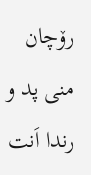رۆچان منی پد و رندا اَنت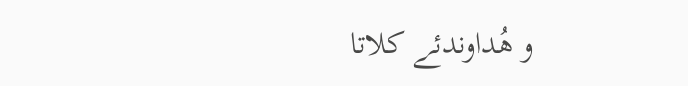و هُداوندئے کلاتا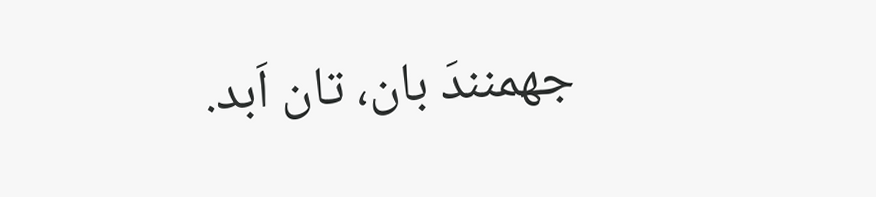جهمنندَ بان، تان اَبد.